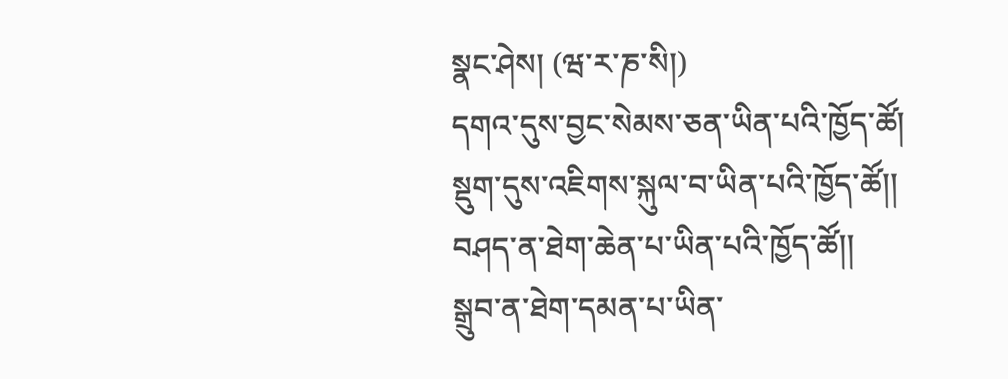སྣང་ཤེས། (ཝ་ར་ཎ་སི།)
དགའ་དུས་བྱང་སེམས་ཅན་ཡིན་པའི་ཁྱོད་ཚོ།
སྡུག་དུས་འཇིགས་སྐུལ་བ་ཡིན་པའི་ཁྱོད་ཚོ།།
བཤད་ན་ཐེག་ཆེན་པ་ཡིན་པའི་ཁྱོད་ཚོ།།
སྒྲུབ་ན་ཐེག་དམན་པ་ཡིན་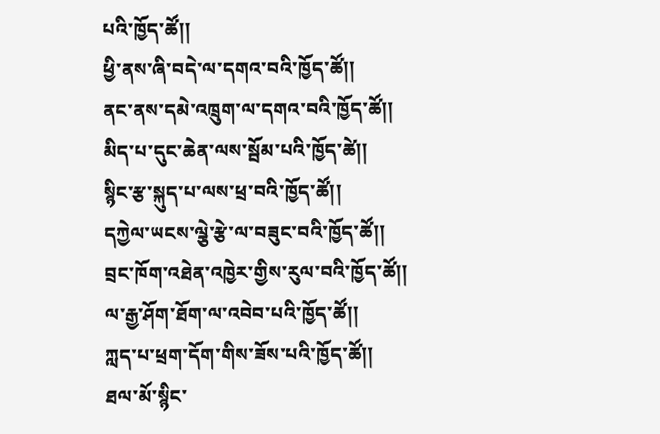པའི་ཁྱོད་ཚོ།།
ཕྱི་ནས་ཞི་བདེ་ལ་དགའ་བའི་ཁྱོད་ཚོ།།
ནང་ནས་དམེ་འཁྲུག་ལ་དགའ་བའི་ཁྱོད་ཚོ།།
མིད་པ་དུང་ཆེན་ལས་སྦོམ་པའི་ཁྱོད་ཚེ།།
སྙིང་རྩ་སྐུད་པ་ལས་ཕྲ་བའི་ཁྱོད་ཚོ།།
དཀྱེལ་ཡངས་ལྕེ་རྩེ་ལ་བཟུང་བའི་ཁྱོད་ཚོ།།
བྲང་ཁོག་འཐེན་འཁྱེར་གྱིས་རུལ་བའི་ཁྱོད་ཚོ།།
ལ་རྒྱ་ཤོག་ཐོག་ལ་འབེབ་པའི་ཁྱོད་ཚོ།།
ཀླད་པ་ཕྲག་དོག་གིས་ཟོས་པའི་ཁྱོད་ཚོ།།
ཐལ་མོ་སྙིང་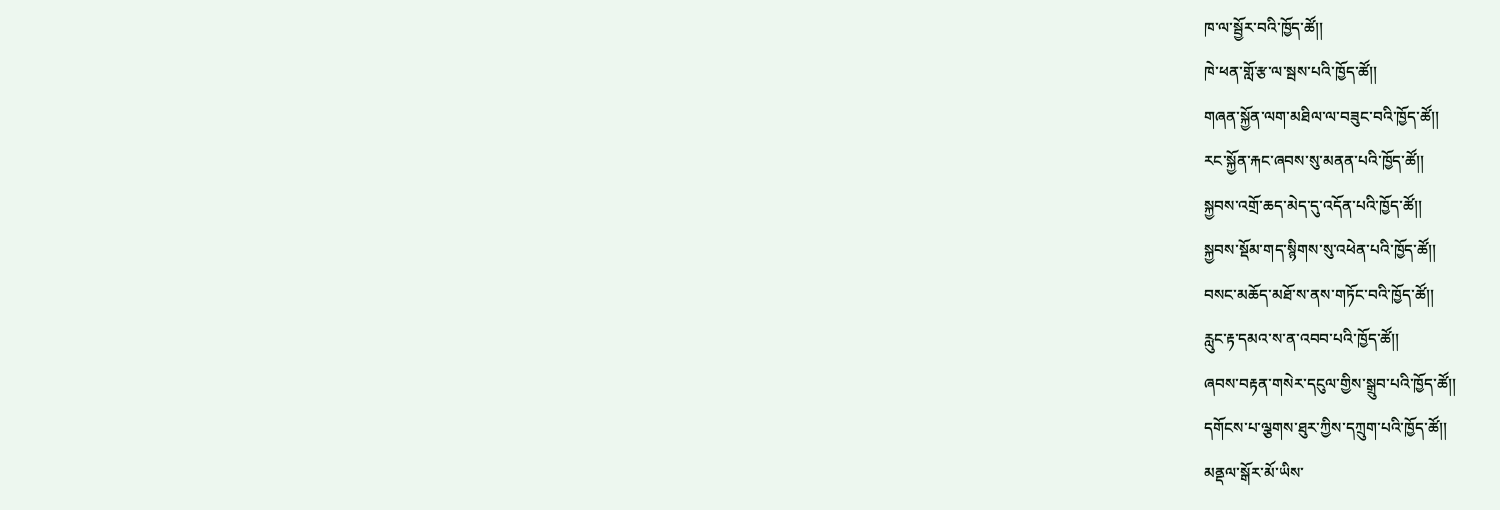ཁ་ལ་སྦྱོར་བའི་ཁྱོད་ཚོ།།
ཁེ་ཕན་གློ་རྩ་ལ་སྦས་པའི་ཁྱོད་ཚོ།།
གཞན་སྐྱོན་ལག་མཐིལ་ལ་བཟུང་བའི་ཁྱོད་ཚོ།།
རང་སྐྱོན་རྐང་ཞབས་སུ་མནན་པའི་ཁྱོད་ཚོ།།
སྐྱབས་འགྲོ་ཆད་མེད་དུ་འདོན་པའི་ཁྱོད་ཚོ།།
སྐྱབས་སྡོམ་གད་སྙིགས་སུ་འཕེན་པའི་ཁྱོད་ཚོ།།
བསང་མཆོད་མཐོ་ས་ནས་གཏོང་བའི་ཁྱོད་ཚོ།།
རླུང་རྟ་དམའ་ས་ན་འབབ་པའི་ཁྱོད་ཚོ།།
ཞབས་བརྟན་གསེར་དངུལ་གྱིས་སྒྲུབ་པའི་ཁྱོད་ཚོ།།
དགོངས་པ་ལྕགས་ཐུར་ཀྱིས་དཀྲུག་པའི་ཁྱོད་ཚོ།།
མནྡལ་སྒོར་མོ་ཡིས་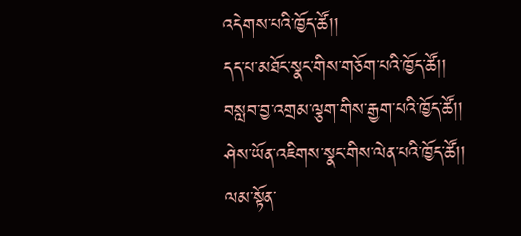འདེགས་པའི་ཁྱོད་ཚོ།།
དད་པ་མཐོང་སྣང་གིས་གཅོག་པའི་ཁྱོད་ཚོ།།
བསླབ་བྱ་འགྲམ་ལྕག་གིས་རྒྱག་པའི་ཁྱོད་ཚོ།།
ཤེས་ཡོན་འཇིགས་སྣང་གིས་ལེན་པའི་ཁྱོད་ཚོ།།
ལམ་སྟོན་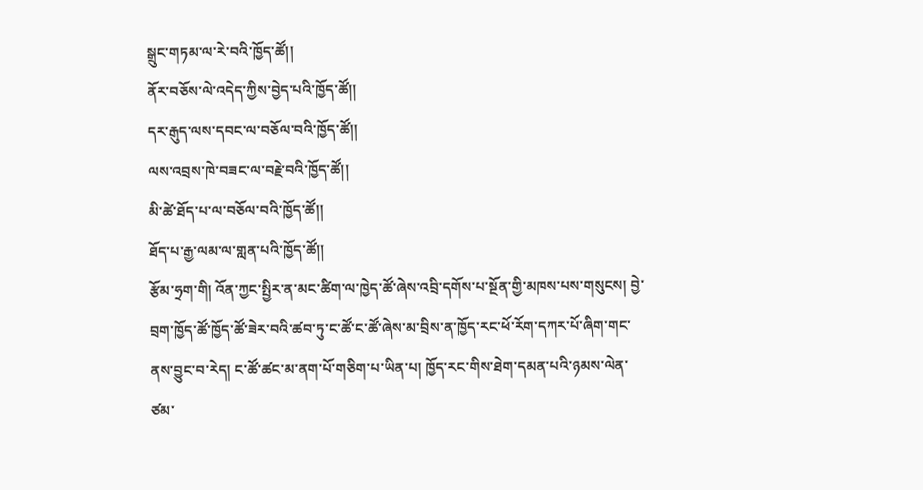སྒྲུང་གཏམ་ལ་རེ་བའི་ཁྱོད་ཚོ།།
ནོར་བཅོས་ལེ་འདེད་ཀྱིས་བྱེད་པའི་ཁྱོད་ཚོ།།
དར་རྒུད་ལས་དབང་ལ་བཅོལ་བའི་ཁྱོད་ཚོ།།
ལས་འབྲས་ཁེ་བཟང་ལ་བརྗེ་བའི་ཁྱོད་ཚོ།།
མི་ཚེ་ཐོད་པ་ལ་བཅོལ་བའི་ཁྱོད་ཚོ།།
ཐོད་པ་རྒྱ་ལམ་ལ་གླན་པའི་ཁྱོད་ཚོ།།
རྩོམ་ཧྲག་གི། འོན་ཀྱང་སྤྱིར་ན་མང་ཚིག་ལ་ཁྱེད་ཚོ་ཞེས་འབྲི་དགོས་པ་སྔོན་གྱི་མཁས་པས་གསུངས། བྱེ་བྲག་ཁྱོད་ཚོ་ཁྱོད་ཚོ་ཟེར་བའི་ཚབ་ཏུ་ང་ཚོ་ང་ཚོ་ཞེས་མ་བྲིས་ན་ཁྱོད་རང་ཕོ་རོག་དཀར་པོ་ཞིག་གང་ནས་བྱུང་བ་རེད། ང་ཚོ་ཚང་མ་ནག་པོ་གཅིག་པ་ཡིན་པ། ཁྱོད་རང་གིས་ཐེག་དམན་པའི་ཉམས་ལེན་ཙམ་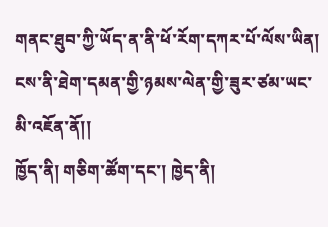གནང་ཐུབ་ཀྱི་ཡོད་ན་ནི་ཕོ་རོག་དཀར་པོ་ལོས་ཡིན། ངས་ནི་ཐེག་དམན་གྱི་ཉམས་ལེན་གྱི་ཟུར་ཙམ་ཡང་མི་འཇོན་ནོ།།
ཁྱོད་ནི། གཅིག་ཚོག་དང་། ཁྱེད་ནི།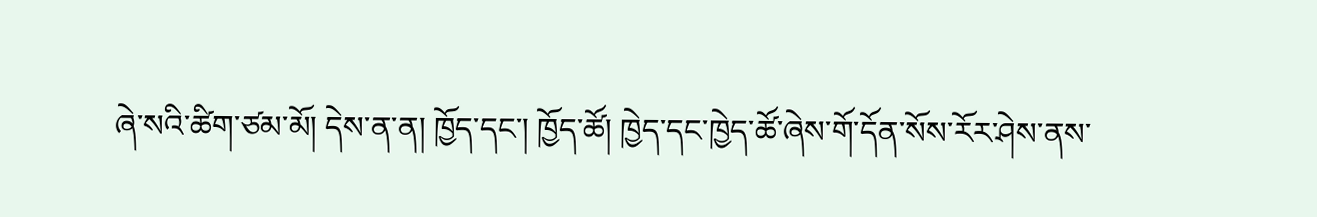ཞེ་སའི་ཚིག་ཙམ་མོ། དེས་ན་ན། ཁྱོད་དང་། ཁྱོད་ཚོ། ཁྱེད་དང་ཁྱེད་ཚོ་ཞེས་གོ་དོན་སོས་རོར་ཤེས་ནས་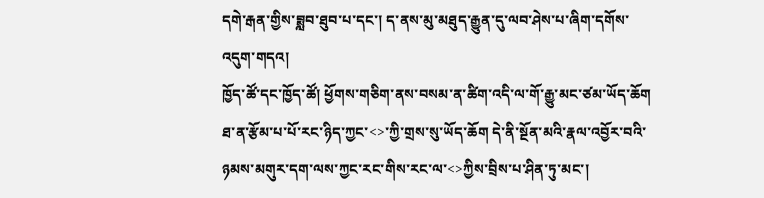དགེ་རྒན་གྱིས་བྶླབ་ཐུབ་པ་དང་། ད་ནས་མུ་མཐུད་རྒྱུན་དུ་ལབ་ཤེས་པ་ཞིག་དགོས་འདུག་གདའ།
ཁྱོད་ཚོ་དང་ཁྱོད་ཚོ། ཕྱོགས་གཅིག་ནས་བསམ་ན་ཚིག་འདི་ལ་གོ་རྒྱུ་མང་ཙམ་ཡོད་ཆོག ཐ་ན་རྩོམ་པ་པོ་རང་ཉིད་ཀྱང་<>་ཀྱི་གྲས་སུ་ཡོད་ཆོག དེ་ནི་སྔོན་མའི་རྣལ་འབྱོར་བའི་ཉམས་མགུར་དག་ལས་ཀྱང་རང་གིས་རང་ལ་<>ཀྱིས་བྲིས་པ་ཤིན་ཏུ་མང་།